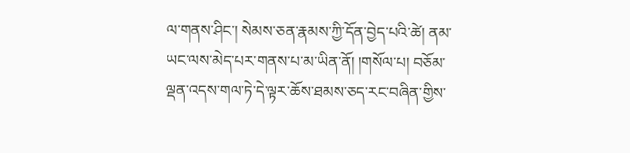ལ་གནས་ཤིང་། སེམས་ཅན་རྣམས་ཀྱི་དོན་བྱེད་པའི་ཚེ། ནམ་ཡང་ལས་མེད་པར་གནས་པ་མ་ཡིན་ནོ། །གསོལ་པ། བཅོམ་ལྡན་འདས་གལ་ཏེ་དེ་ལྟར་ཆོས་ཐམས་ཅད་རང་བཞིན་གྱིས་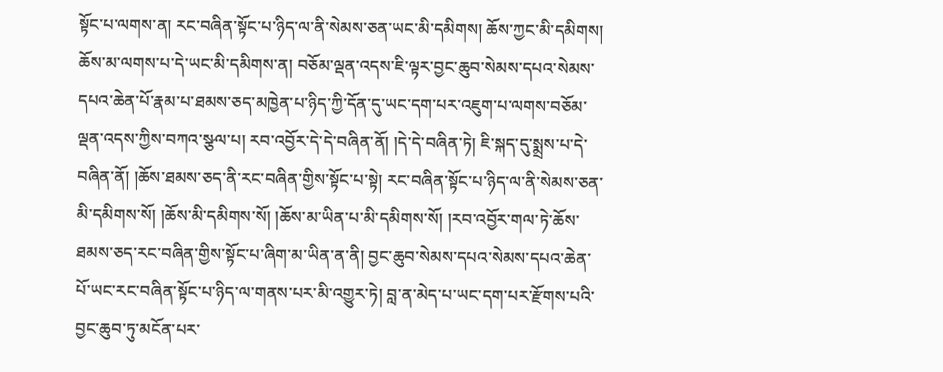སྟོང་པ་ལགས་ན། རང་བཞིན་སྟོང་པ་ཉིད་ལ་ནི་སེམས་ཅན་ཡང་མི་དམིགས། ཆོས་ཀྱང་མི་དམིགས། ཆོས་མ་ལགས་པ་དེ་ཡང་མི་དམིགས་ན། བཅོམ་ལྡན་འདས་ཇི་ལྟར་བྱང་ཆུབ་སེམས་དཔའ་སེམས་དཔའ་ཆེན་པོ་རྣམ་པ་ཐམས་ཅད་མཁྱེན་པ་ཉིད་ཀྱི་དོན་དུ་ཡང་དག་པར་འཇུག་པ་ལགས་བཅོམ་ལྡན་འདས་ཀྱིས་བཀའ་སྩལ་པ། རབ་འབྱོར་དེ་དེ་བཞིན་ནོ། །དེ་དེ་བཞིན་ཏེ། ཇི་སྐད་དུ་སྨྲས་པ་དེ་བཞིན་ནོ། །ཆོས་ཐམས་ཅད་ནི་རང་བཞིན་གྱིས་སྟོང་པ་སྟེ། རང་བཞིན་སྟོང་པ་ཉིད་ལ་ནི་སེམས་ཅན་མི་དམིགས་སོ། །ཆོས་མི་དམིགས་སོ། །ཆོས་མ་ཡིན་པ་མི་དམིགས་སོ། །རབ་འབྱོར་གལ་ཏེ་ཆོས་ཐམས་ཅད་རང་བཞིན་གྱིས་སྟོང་པ་ཞིག་མ་ཡིན་ན་ནི། བྱང་ཆུབ་སེམས་དཔའ་སེམས་དཔའ་ཆེན་པོ་ཡང་རང་བཞིན་སྟོང་པ་ཉིད་ལ་གནས་པར་མི་འགྱུར་ཏེ། བླ་ན་མེད་པ་ཡང་དག་པར་རྫོགས་པའི་བྱང་ཆུབ་ཏུ་མངོན་པར་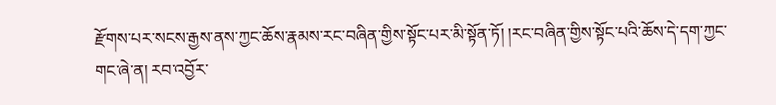རྫོགས་པར་སངས་རྒྱས་ནས་ཀྱང་ཆོས་རྣམས་རང་བཞིན་གྱིས་སྟོང་པར་མི་སྟོན་ཏོ། །རང་བཞིན་གྱིས་སྟོང་པའི་ཆོས་དེ་དག་ཀྱང་གང་ཞེ་ན། རབ་འབྱོར་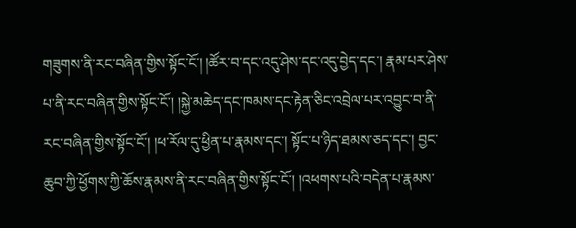གཟུགས་ནི་རང་བཞིན་གྱིས་སྟོང་ངོ་། །ཚོར་བ་དང་འདུ་ཤེས་དང་འདུ་བྱེད་དང་། རྣམ་པར་ཤེས་པ་ནི་རང་བཞིན་གྱིས་སྟོང་ངོ་། །སྐྱེ་མཆེད་དང་ཁམས་དང་རྟེན་ཅིང་འབྲེལ་པར་འབྱུང་བ་ནི་རང་བཞིན་གྱིས་སྟོང་ངོ་། །ཕ་རོལ་དུ་ཕྱིན་པ་རྣམས་དང་། སྟོང་པ་ཉིད་ཐམས་ཅད་དང་། བྱང་ཆུབ་ཀྱི་ཕྱོགས་ཀྱི་ཆོས་རྣམས་ནི་རང་བཞིན་གྱིས་སྟོང་ངོ་། །འཕགས་པའི་བདེན་པ་རྣམས་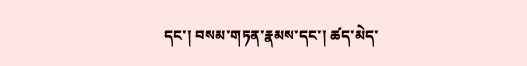དང་། བསམ་གཏན་རྣམས་དང་། ཚད་མེད་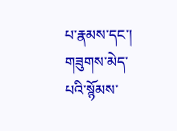པ་རྣམས་དང་། གཟུགས་མེད་པའི་སྙོམས་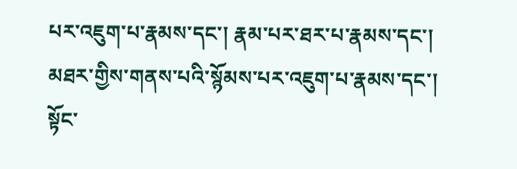པར་འཇུག་པ་རྣམས་དང་། རྣམ་པར་ཐར་པ་རྣམས་དང་། མཐར་གྱིས་གནས་པའི་སྙོམས་པར་འཇུག་པ་རྣམས་དང་། སྟོང་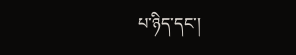པ་ཉིད་དང་།